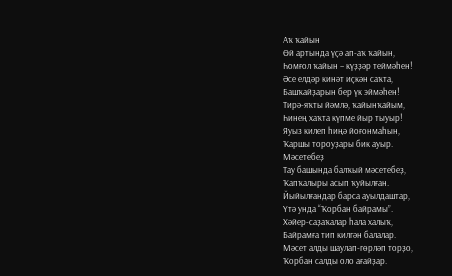Аҡ ҡайын
Өй артында үҫә ап-аҡ ҡайын,
Һомғол ҡайын – күҙҙәр теймәһен!
Әсе елдәр кинәт иҫкән саҡта,
Башҡайҙарын бер үк эймәһен!
Тирә-яҡты йәмлә, ҡайынҡайым,
Һинең хаҡта күпме йыр тыуыр!
Яуыз килеп һиңә йоғонмаһын,
Ҡаршы тороуҙары бик ауыр.
Мәсетебеҙ
Тау башында балҡый мәсетебеҙ,
Ҡапҡалыры асып ҡуйылған.
Йыйылғандар барса ауылдаштар,
Үтә унда “Ҡорбан байрамы”.
Хәйер-саҙаҡалар һала халыҡ,
Байрамға тип килгән балалар.
Мәсет алды шаулап-гөрләп торҙо,
Ҡорбан салды оло ағайҙар.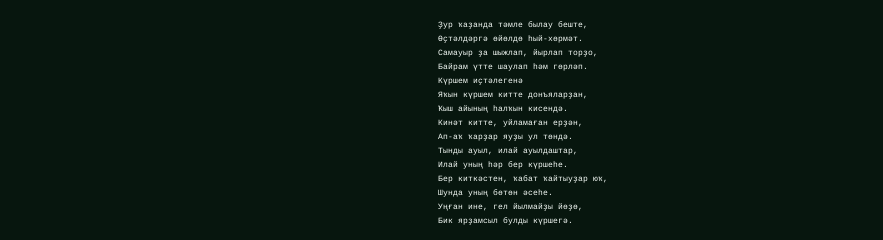Ҙур ҡаҙанда тәмле былау беште,
Өҫтәлдәргә өйөлдө һый-хөрмәт.
Самауыр ҙа шыжлап, йырлап торҙо,
Байрам үтте шаулап һәм гөрләп.
Күршем иҫтәлегенә
Яҡын күршем китте донъяларҙан,
Ҡыш айының һалҡын кисендә.
Кинәт китте, уйламаған ерҙән,
Ап-аҡ ҡарҙар яуҙы ул төндә.
Тынды ауыл, илай ауылдаштар,
Илай уның һәр бер күршеһе.
Бер киткәстен, ҡабат ҡайтыуҙар юҡ,
Шунда уның бөтөн әсеһе.
Уңған ине, гел йылмайҙы йөҙө,
Бик ярҙамсыл булды күршегә.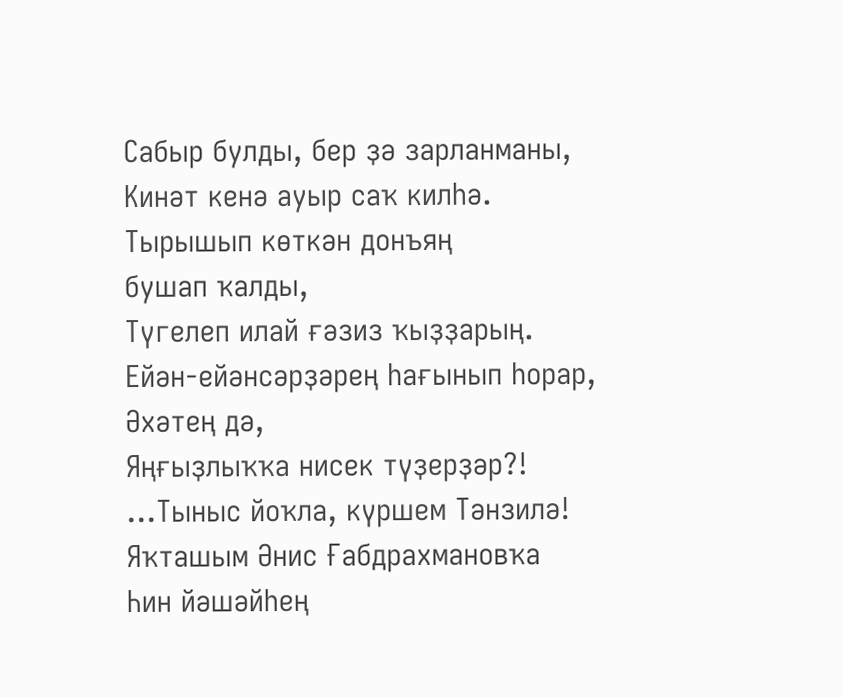Сабыр булды, бер ҙә зарланманы,
Кинәт кенә ауыр саҡ килһә.
Тырышып көткән донъяң
бушап ҡалды,
Түгелеп илай ғәзиз ҡыҙҙарың.
Ейән-ейәнсәрҙәрең һағынып һорар,
Әхәтең дә,
Яңғыҙлыҡҡа нисек түҙерҙәр?!
...Тыныс йоҡла, күршем Тәнзилә!
Яҡташым Әнис Ғабдрахмановҡа
Һин йәшәйһең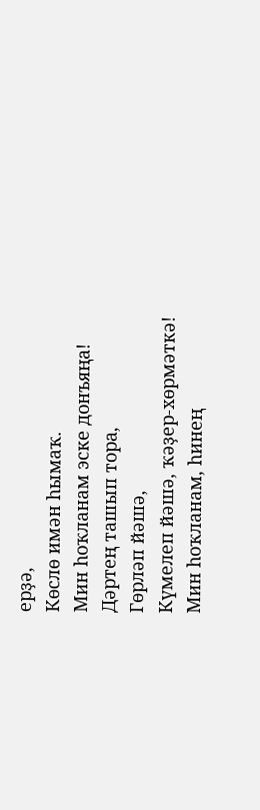ерҙә,
Көслө имән һымаҡ.
Мин һоҡланам эске донъяңа!
Дәртең ташып тора,
Гөрләп йәшә,
Күмелеп йәшә, ҡәҙер-хөрмәткә!
Мин һоҡланам, һинең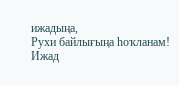ижадыңа,
Рухи байлығыңа һоҡланам!
Ижад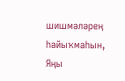шишмәләрең һайыҡмаһын,
Яңы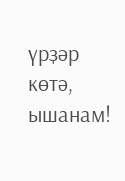үрҙәр көтә, ышанам!